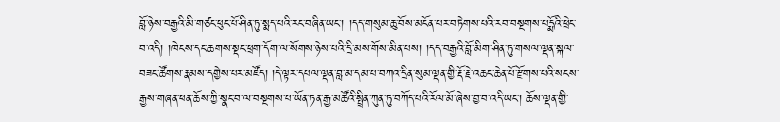བློ་ཉེས་བརྒྱའི་མི་གཙང་ཕུང་པོ་ཤིན་ཏུ་སྨད་པའི་རང་བཞིན་ཡང་། །དད་གསུམ་ཆུ་བོས་མངོན་པར་བཏེགས་པའི་རབ་བསྔགས་པདྨོའི་ཕྲེང་བ་འདི། །ཁེངས་དང་ཆགས་སྡང་ཕྲག་དོག་ལ་སོགས་ཉེས་པའི་དྲི་མས་གོས་མིན་པས། །དད་བརྒྱའི་བློ་མིག་ཤིན་ཏུ་གསལ་ལྡན་སྐལ་བཟང་ཚོགས་རྣམས་དགྱེས་པར་མཛོད། །དེ་ལྟར་དཔལ་ལྡན་བླ་མ་དམ་པ་བཀའ་དྲིན་སུམ་ལྡན་གྱི་རྡོ་རྗེ་འཆང་ཆེན་པོ་རྫོགས་པའི་སངས་རྒྱས་གཞན་ཕན་ཆོས་ཀྱི་སྣང་བ་ལ་བསྔགས་པ་ཡོན་ཏན་རྒྱ་མཚོའི་སྤྲིན་ཀུན་ཏུ་བཀོད་པའི་རོལ་མོ་ཞེས་བྱ་བ་འདི་ཡང་། ཆོས་ལྡན་གྱི་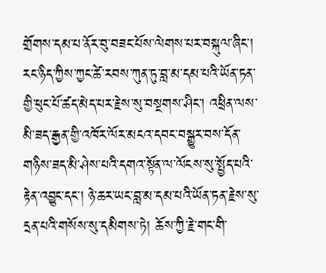གྲོགས་དམ་པ་ནོར་བུ་བཟང་པོས་ལེགས་པར་བསྐུལ་ཞིང་། རང་ཉིད་ཀྱིས་ཀྱང་ཚེ་རབས་ཀུན་ཏུ་བླ་མ་དམ་པའི་ཡོན་ཏན་གྱི་ཕུང་པོ་ཚད་མེད་པར་རྗེས་སུ་བསྔགས་ཤིང་། འཕྲིན་ལས་མི་ཟད་རྒྱན་གྱི་འཁོར་ལོར་མངའ་དབང་བསྒྱུར་བས་དོན་གཉིས་ཟད་མི་ཤེས་པའི་དགའ་སྟོན་ལ་ལོངས་སུ་སྤྱོད་པའི་རྟེན་འབྱུང་དང་། ཉེ་ཆར་ཡང་བླ་མ་དམ་པའི་ཡོན་ཏན་རྗེས་སུ་དྲན་པའི་གསོས་སུ་དམིགས་ཏེ། ཆོས་ཀྱི་རྗེ་གང་གི་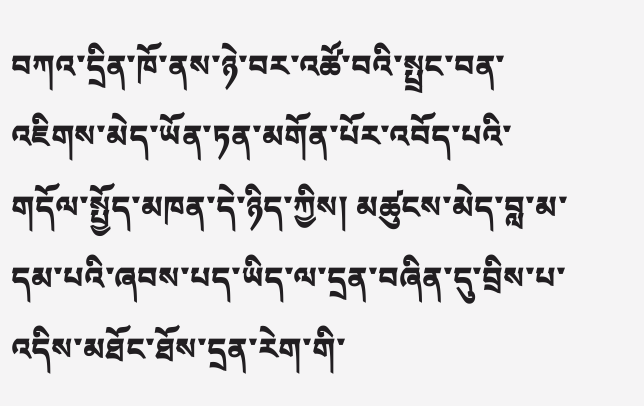བཀའ་དྲིན་ཁོ་ནས་ཉེ་བར་འཚོ་བའི་སྤྲང་བན་འཇིགས་མེད་ཡོན་ཏན་མགོན་པོར་འབོད་པའི་གདོལ་སྤྱོད་མཁན་དེ་ཉིད་ཀྱིས། མཚུངས་མེད་བླ་མ་དམ་པའི་ཞབས་པད་ཡིད་ལ་དྲན་བཞིན་དུ་བྲིས་པ་འདིས་མཐོང་ཐོས་དྲན་རེག་གི་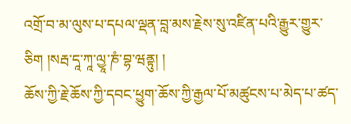འགྲོ་བ་མ་ལུས་པ་དཔལ་ལྡན་བླ་མས་རྗེས་སུ་འཛིན་པའི་རྒྱུར་གྱུར་ཅིག །སརྦ་དཱ་ཀཱ་ལྱཱ་ཎཾ་བྷ་ཝནྟུ། །
ཆོས་ཀྱི་རྗེ་ཆོས་ཀྱི་དབང་ཕྱུག་ཆོས་ཀྱི་རྒྱལ་པོ་མཚུངས་པ་མེད་པ་ཚད་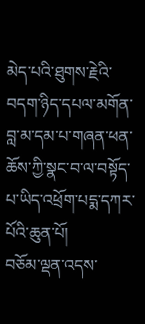མེད་པའི་ཐུགས་རྗེའི་བདག་ཉིད་དཔལ་མགོན་བླ་མ་དམ་པ་གཞན་ཕན་ཆོས་ཀྱི་སྣང་བ་ལ་བསྟོད་པ་ཡིད་འཕྲོག་པདྨ་དཀར་པོའི་ཆུན་པོ།
བཅོམ་ལྡན་འདས་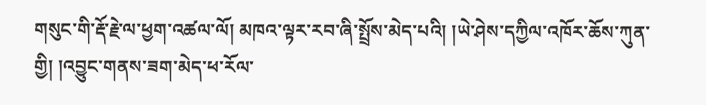གསུང་གི་རྡོ་རྗེ་ལ་ཕྱག་འཚལ་ལོ། མཁའ་ལྟར་རབ་ཞི་སྤྲོས་མེད་པའི། །ཡེ་ཤེས་དཀྱིལ་འཁོར་ཆོས་ཀུན་གྱི། །འབྱུང་གནས་ཟག་མེད་ཕ་རོལ་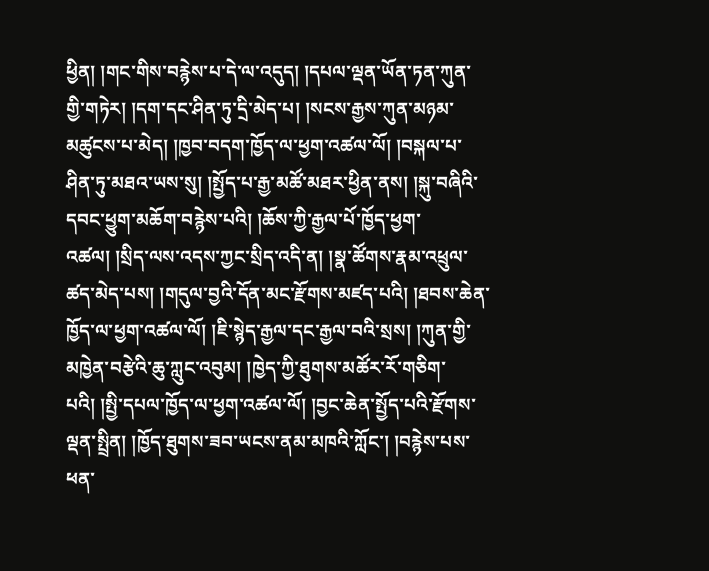ཕྱིན། །གང་གིས་བརྙེས་པ་དེ་ལ་འདུད། །དཔལ་ལྡན་ཡོན་ཏན་ཀུན་གྱི་གཏེར། །དག་དང་ཤིན་ཏུ་དྲི་མེད་པ། །སངས་རྒྱས་ཀུན་མཉམ་མཚུངས་པ་མེད། །ཁྱབ་བདག་ཁྱོད་ལ་ཕྱག་འཚལ་ལོ། །བསྐལ་པ་ཤིན་ཏུ་མཐའ་ཡས་སུ། །སྤྱོད་པ་རྒྱ་མཚོ་མཐར་ཕྱིན་ནས། །སྐུ་བཞིའི་དབང་ཕྱུག་མཆོག་བརྙེས་པའི། །ཆོས་ཀྱི་རྒྱལ་པོ་ཁྱོད་ཕྱག་འཚལ། །སྲིད་ལས་འདས་ཀྱང་སྲིད་འདི་ན། །སྣ་ཚོགས་རྣམ་འཕྲུལ་ཚད་མེད་པས། །གདུལ་བྱའི་དོན་མང་རྫོགས་མཛད་པའི། །ཐབས་ཆེན་ཁྱོད་ལ་ཕྱག་འཚལ་ལོ། །ཇི་སྙེད་རྒྱལ་དང་རྒྱལ་བའི་སྲས། །ཀུན་གྱི་མཁྱེན་བརྩེའི་ཆུ་ཀླུང་འབུམ། །ཁྱེད་ཀྱི་ཐུགས་མཚོར་རོ་གཅིག་པའི། །སྤྱི་དཔལ་ཁྱོད་ལ་ཕྱག་འཚལ་ལོ། །བྱང་ཆེན་སྤྱོད་པའི་རྫོགས་ལྡན་སྤྲིན། །ཁྱོད་ཐུགས་ཟབ་ཡངས་ནམ་མཁའི་ཀློང་། །བརྙེས་པས་ཕན་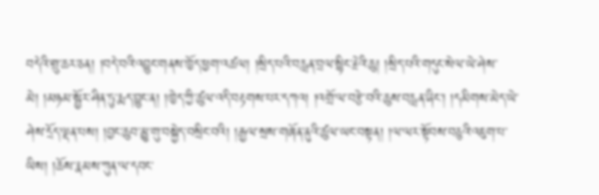བདེའི་གྲུ་ཆར་ཅན། །བདེ་བའི་འབྱུང་གནས་ཁྱོད་ཕྱག་འཚལ། །སྲིད་པའི་བརླན་བྲལ་སྙིང་རྗེའི་ཆུ། །སྲིད་པའི་གདུང་སེལ་ཡེ་ཤེས་མེ། །མཉམ་སྦྱོར་ཤིན་ཏུ་རྨད་བྱུང་ན། །ཁྱེད་ཀྱི་ཚུལ་འདི་བརྟགས་པར་དཀའ། །འགྲོ་ལ་བརྩེ་བའི་ཆུས་བརླན་ཞིང་། །དམིགས་མེད་ཡེ་ཤེས་དྲོད་ལྡན་པས། །བྱང་ཆུབ་མྱུ་གུ་བསྐྱེད་བསྲིང་བའི། །རྒྱལ་སྲས་གཞོན་ནུའི་ཚུལ་ཡང་བསྟན། །ལ་ལར་སྟོབས་བཅུའི་འཇུག་པ་ཡིས། །ཆོས་རྣམས་ཀུན་ལ་དབང་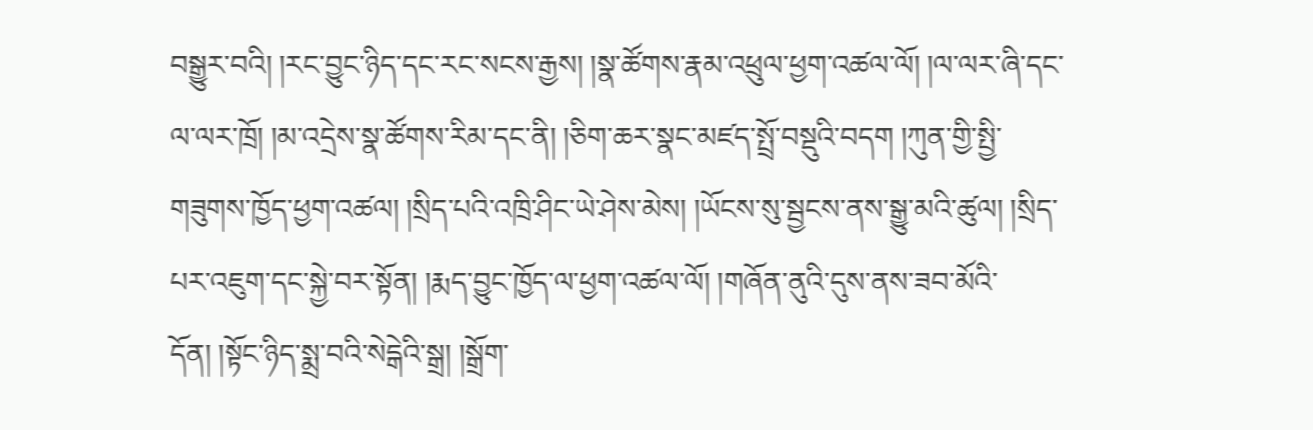བསྒྱུར་བའི། །རང་བྱུང་ཉིད་དང་རང་སངས་རྒྱས། །སྣ་ཚོགས་རྣམ་འཕྲུལ་ཕྱག་འཚལ་ལོ། །ལ་ལར་ཞི་དང་ལ་ལར་ཁྲོ། །མ་འདྲེས་སྣ་ཚོགས་རིམ་དང་ནི། །ཅིག་ཆར་སྣང་མཛད་སྤྲོ་བསྡུའི་བདག །ཀུན་གྱི་སྤྱི་གཟུགས་ཁྱོད་ཕྱག་འཚལ། །སྲིད་པའི་འཁྲི་ཤིང་ཡེ་ཤེས་མེས། །ཡོངས་སུ་སྦྱངས་ནས་སྒྱུ་མའི་ཚུལ། །སྲིད་པར་འཇུག་དང་སྐྱེ་བར་སྟོན། །རྨད་བྱུང་ཁྱོད་ལ་ཕྱག་འཚལ་ལོ། །གཞོན་ནུའི་དུས་ནས་ཟབ་མོའི་དོན། །སྟོང་ཉིད་སྨྲ་བའི་སེདྒེའི་སྒྲ། །སྒྲོག་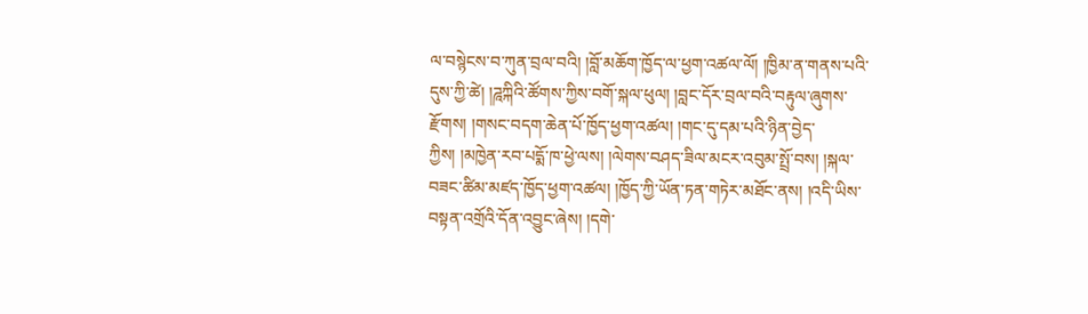ལ་བསྙེངས་བ་ཀུན་བྲལ་བའི། །བློ་མཆོག་ཁྱོད་ལ་ཕྱག་འཚལ་ལོ། །ཁྱིམ་ན་གནས་པའི་དུས་ཀྱི་ཚེ། །ཌཱཀྐིའི་ཚོགས་ཀྱིས་བགོ་སྐལ་ཕུལ། །བླང་དོར་བྲལ་བའི་བརྟུལ་ཞུགས་རྫོགས། །གསང་བདག་ཆེན་པོ་ཁྱོད་ཕྱག་འཚལ། །གང་དུ་དམ་པའི་ཉིན་བྱེད་ཀྱིས། །མཁྱེན་རབ་པདྨོ་ཁ་ཕྱེ་ལས། །ལེགས་བཤད་ཟིལ་མངར་འབུམ་སྤྲོ་བས། །སྐལ་བཟང་ཚིམ་མཛད་ཁྱོད་ཕྱག་འཚལ། །ཁྱོད་ཀྱི་ཡོན་ཏན་གཏེར་མཐོང་ནས། །འདི་ཡིས་བསྟན་འགྲོའི་དོན་འབྱུང་ཞེས། །དགེ་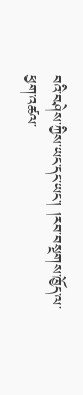བའི་བཤེས་ཀྱིས་ཡང་དང་ཡང་། །རབ་བསྔགས་ཁྱོད་ལ་ཕྱག་འཚལ་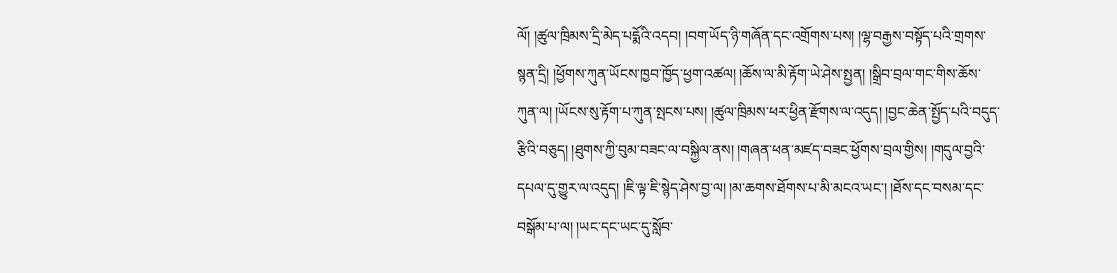ལོ། །ཚུལ་ཁྲིམས་དྲི་མེད་པདྨོའི་འདབ། །བག་ཡོད་ཉི་གཞོན་དང་འགྲོགས་པས། །ལྷ་བརྒྱས་བསྟོད་པའི་གྲགས་སྙན་དྲི། །ཕྱོགས་ཀུན་ཡོངས་ཁྱབ་ཁྱོད་ཕྱག་འཚལ། །ཆོས་ལ་མི་རྟོག་ཡེ་ཤེས་སྤྱན། །སྒྲིབ་བྲལ་གང་གིས་ཆོས་ཀུན་ལ། །ཡོངས་སུ་རྟོག་པ་ཀུན་སྤངས་པས། །ཚུལ་ཁྲིམས་ཕར་ཕྱིན་རྫོགས་ལ་འདུད། །བྱང་ཆེན་སྤྱོད་པའི་བདུད་རྩིའི་བཅུད། །ཐུགས་ཀྱི་བུམ་བཟང་ལ་བསྐྱིལ་ནས། །གཞན་ཕན་མཛད་བཟང་ཕྱོགས་བྲལ་གྱིས། །གདུལ་བྱའི་དཔལ་དུ་གྱུར་ལ་འདུད། །ཇི་ལྟ་ཇི་སྙེད་ཤེས་བྱ་ལ། །མ་ཆགས་ཐོགས་པ་མི་མངའ་ཡང་། །ཐོས་དང་བསམ་དང་བསྒོམ་པ་ལ། །ཡང་དང་ཡང་དུ་སློབ་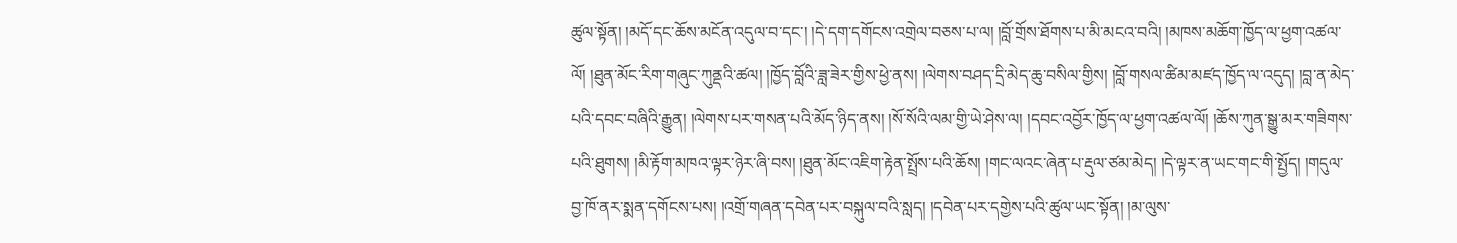ཚུལ་སྟོན། །མདོ་དང་ཆོས་མངོན་འདུལ་བ་དང་། །དེ་དག་དགོངས་འགྲེལ་བཅས་པ་ལ། །བློ་གྲོས་ཐོགས་པ་མི་མངའ་བའི། །མཁས་མཆོག་ཁྱོད་ལ་ཕྱག་འཚལ་ལོ། །ཐུན་མོང་རིག་གཞུང་ཀུནྡའི་ཚལ། །ཁྱོད་བློའི་ཟླ་ཟེར་གྱིས་ཕྱེ་ནས། །ལེགས་བཤད་དྲི་མེད་ཆུ་བསིལ་གྱིས། །བློ་གསལ་ཚིམ་མཛད་ཁྱོད་ལ་འདུད། །བླ་ན་མེད་པའི་དབང་བཞིའི་རྒྱུན། །ལེགས་པར་གསན་པའི་མོད་ཉིད་ནས། །སོ་སོའི་ལམ་གྱི་ཡེ་ཤེས་ལ། །དབང་འབྱོར་ཁྱོད་ལ་ཕྱག་འཚལ་ལོ། །ཆོས་ཀུན་སྒྱུ་མར་གཟིགས་པའི་ཐུགས། །མི་རྟོག་མཁའ་ལྟར་ཉེར་ཞི་བས། །ཐུན་མོང་འཇིག་རྟེན་སྤྲོས་པའི་ཆོས། །གང་ལའང་ཞེན་པ་རྡུལ་ཙམ་མེད། །དེ་ལྟར་ན་ཡང་གང་གི་སྤྱོད། །གདུལ་བྱ་ཁོ་ནར་སྨན་དགོངས་པས། །འགྲོ་གཞན་དབེན་པར་བསྐུལ་བའི་སླད། །དབེན་པར་དགྱེས་པའི་ཚུལ་ཡང་སྟོན། །མ་ལུས་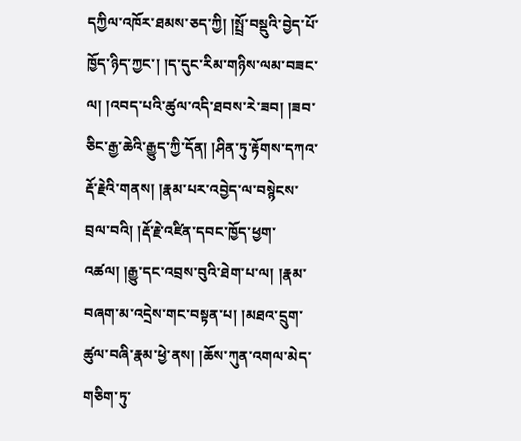དཀྱིལ་འཁོར་ཐམས་ཅད་ཀྱི། །སྤྲོ་བསྡུའི་བྱེད་པོ་ཁྱོད་ཉིད་ཀྱང་། །ད་དུང་རིམ་གཉིས་ལམ་བཟང་ལ། །འབད་པའི་ཚུལ་འདི་ཐབས་རེ་ཟབ། །ཟབ་ཅིང་རྒྱ་ཆེའི་རྒྱུད་ཀྱི་དོན། །ཤིན་ཏུ་རྟོགས་དཀའ་རྡོ་རྗེའི་གནས། །རྣམ་པར་འབྱེད་ལ་བསྙེངས་བྲལ་བའི། །རྡོ་རྗེ་འཛིན་དབང་ཁྱོད་ཕྱག་འཚལ། །རྒྱུ་དང་འབྲས་བུའི་ཐེག་པ་ལ། །རྣམ་བཞག་མ་འདྲེས་གང་བསྟན་པ། །མཐའ་དྲུག་ཚུལ་བཞི་རྣམ་ཕྱེ་ནས། །ཆོས་ཀུན་འགལ་མེད་གཅིག་ཏུ་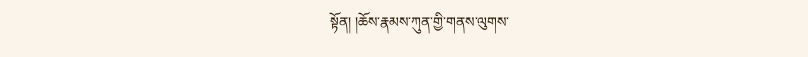སྟོན། །ཆོས་རྣམས་ཀུན་གྱི་གནས་ལུགས་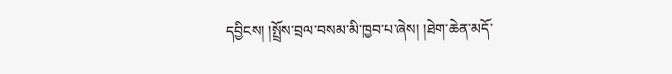དབྱིངས། །སྤྲོས་བྲལ་བསམ་མི་ཁྱབ་པ་ཞེས། །ཐེག་ཆེན་མདོ་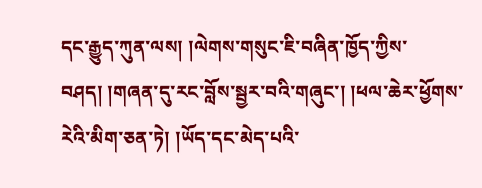དང་རྒྱུད་ཀུན་ལས། །ལེགས་གསུང་ཇི་བཞིན་ཁྱོད་ཀྱིས་བཤད། །གཞན་དུ་རང་བློས་སྦྱར་བའི་གཞུང་། །ཕལ་ཆེར་ཕྱོགས་རེའི་མིག་ཅན་ཏེ། །ཡོད་དང་མེད་པའི་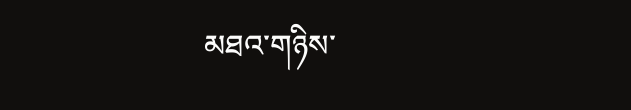མཐའ་གཉིས་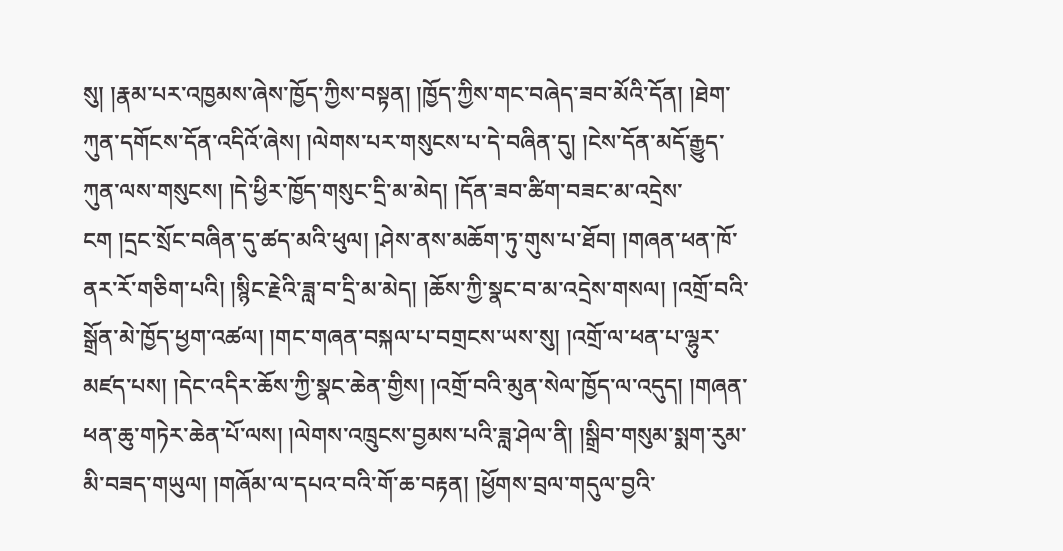སུ། །རྣམ་པར་འཁྱམས་ཞེས་ཁྱོད་ཀྱིས་བསྟན། །ཁྱོད་ཀྱིས་གང་བཞེད་ཟབ་མོའི་དོན། །ཐེག་ཀུན་དགོངས་དོན་འདིའོ་ཞེས། །ལེགས་པར་གསུངས་པ་དེ་བཞིན་དུ། །ངེས་དོན་མདོ་རྒྱུད་ཀུན་ལས་གསུངས། །དེ་ཕྱིར་ཁྱོད་གསུང་དྲི་མ་མེད། །དོན་ཟབ་ཚིག་བཟང་མ་འདྲེས་ངག །དྲང་སྲོང་བཞིན་དུ་ཚད་མའི་ཕུལ། །ཤེས་ནས་མཆོག་ཏུ་གུས་པ་ཐོབ། །གཞན་ཕན་ཁོ་ནར་རོ་གཅིག་པའི། །སྙིང་རྗེའི་ཟླ་བ་དྲི་མ་མེད། །ཆོས་ཀྱི་སྣང་བ་མ་འདྲེས་གསལ། །འགྲོ་བའི་སྒྲོན་མེ་ཁྱོད་ཕྱག་འཚལ། །གང་གཞན་བསྐལ་པ་བགྲངས་ཡས་སུ། །འགྲོ་ལ་ཕན་པ་ལྷུར་མཛད་པས། །དེང་འདིར་ཆོས་ཀྱི་སྣང་ཆེན་གྱིས། །འགྲོ་བའི་མུན་སེལ་ཁྱོད་ལ་འདུད། །གཞན་ཕན་ཆུ་གཏེར་ཆེན་པོ་ལས། །ལེགས་འཁྲུངས་བྱམས་པའི་ཟླ་ཤེལ་ནི། །སྒྲིབ་གསུམ་སྨག་རུམ་མི་བཟད་གཡུལ། །གཞོམ་ལ་དཔའ་བའི་གོ་ཆ་བརྟན། །ཕྱོགས་བྲལ་གདུལ་བྱའི་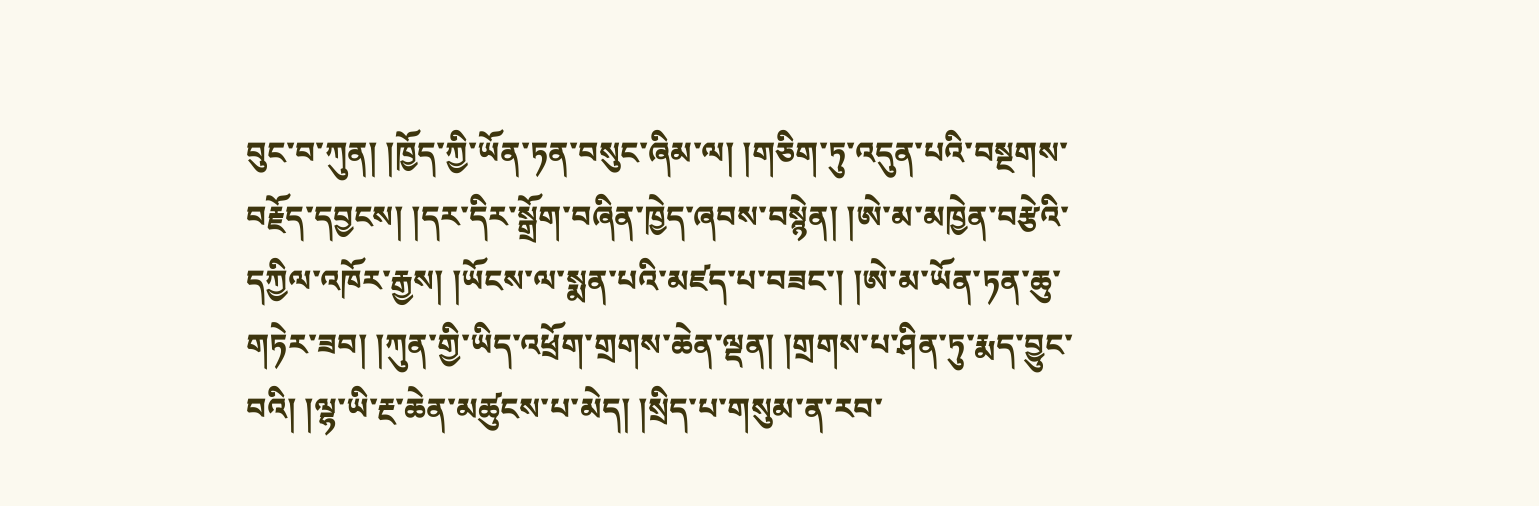བུང་བ་ཀུན། །ཁྱོད་ཀྱི་ཡོན་ཏན་བསུང་ཞིམ་ལ། །གཅིག་ཏུ་འདུན་པའི་བསྔགས་བརྗོད་དབྱངས། །དར་དིར་སྒྲོག་བཞིན་ཁྱེད་ཞབས་བསྙེན། །ཨེ་མ་མཁྱེན་བརྩེའི་དཀྱིལ་འཁོར་རྒྱས། །ཡོངས་ལ་སྨན་པའི་མཛད་པ་བཟང་། །ཨེ་མ་ཡོན་ཏན་ཆུ་གཏེར་ཟབ། །ཀུན་གྱི་ཡིད་འཕྲོག་གྲགས་ཆེན་ལྡན། །གྲགས་པ་ཤིན་ཏུ་རྨད་བྱུང་བའི། །ལྷ་ཡི་རྔ་ཆེན་མཚུངས་པ་མེད། །སྲིད་པ་གསུམ་ན་རབ་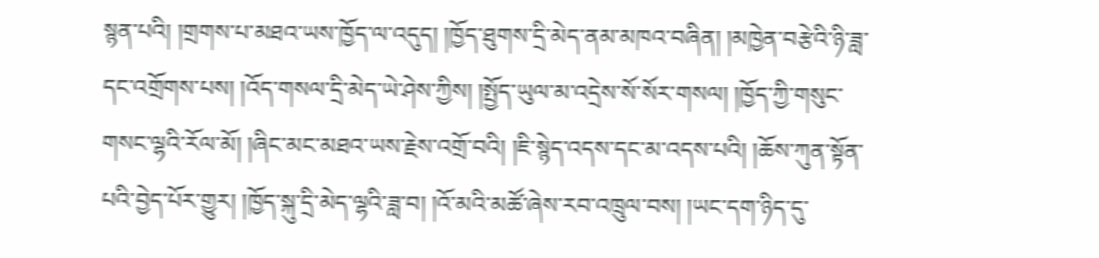སྙན་པའི། །གྲགས་པ་མཐའ་ཡས་ཁྱོད་ལ་འདུད། །ཁྱོད་ཐུགས་དྲི་མེད་ནམ་མཁའ་བཞིན། །མཁྱེན་བརྩེའི་ཉི་ཟླ་དང་འགྲོགས་པས། །འོད་གསལ་དྲི་མེད་ཡེ་ཤེས་ཀྱིས། །སྤྱོད་ཡུལ་མ་འདྲེས་སོ་སོར་གསལ། །ཁྱོད་ཀྱི་གསུང་གསང་ལྷའི་རོལ་མོ། །ཞིང་མང་མཐའ་ཡས་རྗེས་འགྲོ་བའི། །ཇི་སྙེད་འདས་དང་མ་འདས་པའི། །ཆོས་ཀུན་སྟོན་པའི་བྱེད་པོར་གྱུར། །ཁྱོད་སྐུ་དྲི་མེད་ལྷའི་ཟླ་བ། །འོ་མའི་མཚོ་ཞེས་རབ་འཁྲུལ་བས། །ཡང་དག་ཉིད་དུ་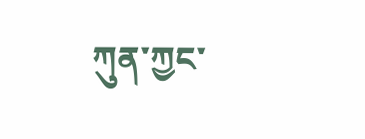ཀུན་ཀྱང་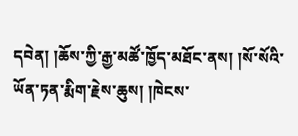དབེན། །ཆོས་ཀྱི་རྒྱ་མཚོ་ཁྱོད་མཐོང་ནས། །སོ་སོའི་ཡོན་ཏན་རྨིག་རྗེས་ཆུས། །ཁེངས་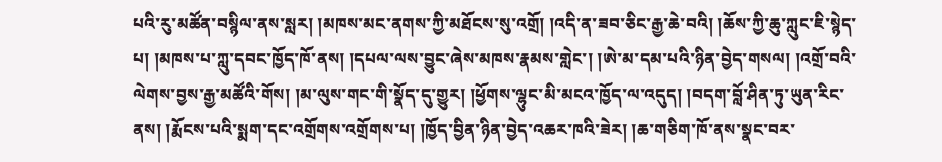པའི་རུ་མཚོན་བསྙིལ་ནས་སླར། །མཁས་མང་ནགས་ཀྱི་མཐོངས་སུ་འགྲོ། །འདི་ན་ཟབ་ཅིང་རྒྱ་ཆེ་བའི། །ཆོས་ཀྱི་ཆུ་ཀླུང་ཇི་སྙེད་པ། །མཁས་པ་ཀླུ་དབང་ཁྱོད་ཁོ་ནས། །དཔལ་ལས་བྱུང་ཞེས་མཁས་རྣམས་གླེང་། །ཨེ་མ་དམ་པའི་ཉིན་བྱེད་གསལ། །འགྲོ་བའི་ལེགས་བྱས་རྒྱ་མཚོའི་གོས། །མ་ལུས་གང་གི་སྣོད་དུ་གྱུར། །ཕྱོགས་ལྷུང་མི་མངའ་ཁྱོད་ལ་འདུད། །བདག་བློ་ཤིན་ཏུ་ཡུན་རིང་ནས། །རྨོངས་པའི་སྨག་དང་འགྲོགས་འགྲོགས་པ། །ཁྱོད་བྱིན་ཉིན་བྱེད་འཆར་ཁའི་ཟེར། །ཆ་གཅིག་ཁོ་ནས་སྣང་བར་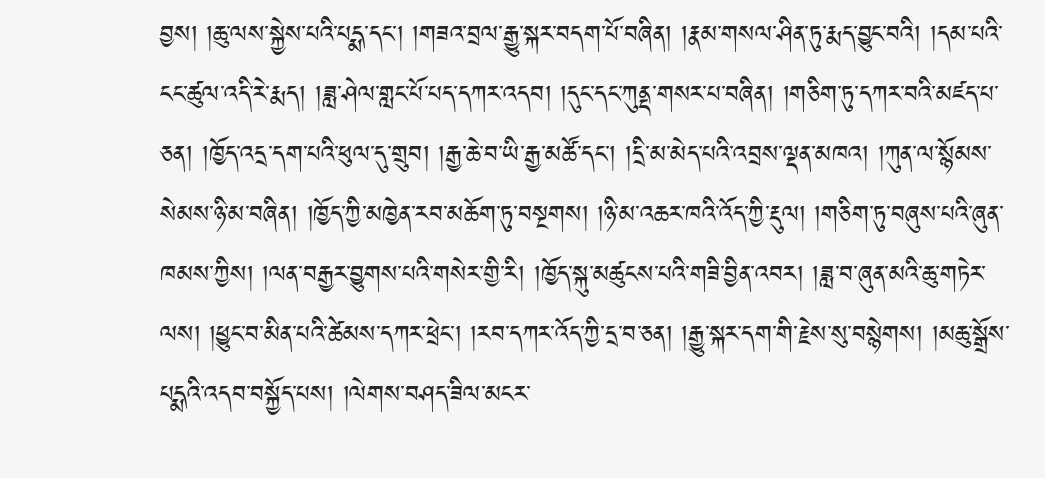བྱས། །ཆུ་ལས་སྐྱེས་པའི་པདྨ་དང་། །གཟའ་བྲལ་རྒྱུ་སྐར་བདག་པོ་བཞིན། །རྣམ་གསལ་ཤིན་ཏུ་རྨད་བྱུང་བའི། །དམ་པའི་ངང་ཚུལ་འདི་རེ་རྨད། །ཟླ་ཤེལ་གླང་པོ་པད་དཀར་འདབ། །དུང་དང་ཀུནྡ་གསར་པ་བཞིན། །གཅིག་ཏུ་དཀར་བའི་མཛད་པ་ཅན། །ཁྱོད་འདྲ་དག་པའི་ཕུལ་དུ་གྲུབ། །རྒྱ་ཆེ་བ་ཡི་རྒྱ་མཚོ་དང་། །དྲི་མ་མེད་པའི་འབྲས་ལྡན་མཁའ། །ཀུན་ལ་སྙོམས་སེམས་ཉི་མ་བཞིན། །ཁྱོད་ཀྱི་མཁྱེན་རབ་མཆོག་ཏུ་བསྔགས། །ཉི་མ་འཆར་ཁའི་འོད་ཀྱི་རྡུལ། །གཅིག་ཏུ་བཞུས་པའི་ཞུན་ཁམས་ཀྱིས། །ལན་བརྒྱར་བྱུགས་པའི་གསེར་གྱི་རི། །ཁྱོད་སྐུ་མཚུངས་པའི་གཟི་བྱིན་འབར། །ཟླ་བ་ཞུན་མའི་ཆུ་གཏེར་ལས། །ཕྱུང་བ་མིན་པའི་ཚེམས་དཀར་ཕྲེང་། །རབ་དཀར་འོད་ཀྱི་དྲ་བ་ཅན། །རྒྱུ་སྐར་དག་གི་རྗེས་སུ་བསྙེགས། །མཆུ་སྒྲོས་པདྨའི་འདབ་བསྐྱོད་པས། །ལེགས་བཤད་ཟིལ་མངར་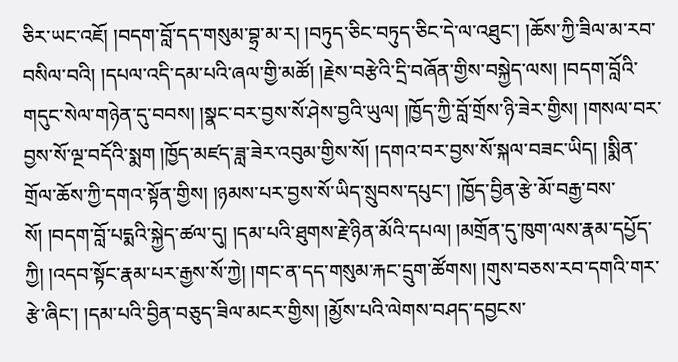ཅིར་ཡང་འཇོ། །བདག་བློ་དད་གསུམ་བྷྲ་མ་ར། །བཏུད་ཅིང་བཏུད་ཅིང་དེ་ལ་འཐུང་། །ཆོས་ཀྱི་ཟིལ་མ་རབ་བསིལ་བའི། །དཔལ་འདི་དམ་པའི་ཞལ་གྱི་མཚོ། །རྗེས་བརྩེའི་དྲི་བཞོན་གྱིས་བསྐྱེད་ལས། །བདག་བློའི་གདུང་སེལ་གཉེན་དུ་བབས། །སྣང་བར་བྱས་སོ་ཤེས་བྱའི་ཡུལ། །ཁྱོད་ཀྱི་བློ་གྲོས་ཉི་ཟེར་གྱིས། །གསལ་བར་བྱས་སོ་ལྔ་བདོའི་སྨག །ཁྱོད་མཛད་ཟླ་ཟེར་འབུམ་གྱིས་སོ། །དགའ་བར་བྱས་སོ་སྐལ་བཟང་ཡིད། །སྨིན་གྲོལ་ཆོས་ཀྱི་དགའ་སྟོན་གྱིས། །ཉམས་པར་བྱས་སོ་ཡིད་སྲུབས་དཔུང་། །ཁྱོད་བྱིན་རྩེ་མོ་བརྒྱ་བས་སོ། །བདག་བློ་པདྨའི་སྐྱེད་ཚལ་དུ། །དམ་པའི་ཐུགས་རྗེ་ཉིན་མོའི་དཔལ། །མགྲོན་དུ་ཁུག་ལས་རྣམ་དཔྱོད་ཀྱི། །འདབ་སྟོང་རྣམ་པར་རྒྱས་སོ་ཀྱེ། །གང་ན་དད་གསུམ་རྐང་དྲུག་ཚོགས། །གུས་བཅས་རབ་དགའི་གར་རྩེ་ཞིང་། །དམ་པའི་བྱིན་བཅུད་ཟིལ་མངར་གྱིས། །མྱོས་པའི་ལེགས་བཤད་དབྱངས་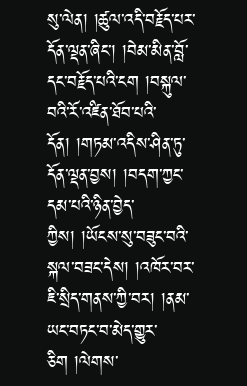སུ་ལེན། །ཚུལ་འདི་བརྗོད་པར་དོན་ལྡན་ཞིང་། །བེམ་མིན་བློ་དང་བརྗོད་པའི་ངག །བསྐུལ་བའི་རོ་འཛིན་ཐོབ་པའི་དོན། །གཏམ་འདིས་ཤིན་ཏུ་དོན་ལྡན་བྱས། །བདག་ཀྱང་དམ་པའི་ཉིན་བྱེད་ཀྱིས། །ཡོངས་སུ་བཟུང་བའི་སྐལ་བཟང་དེས། །འཁོར་བར་ཇི་སྲིད་གནས་ཀྱི་བར། །ནམ་ཡང་བཏང་བ་མེད་གྱུར་ཅིག །ལེགས་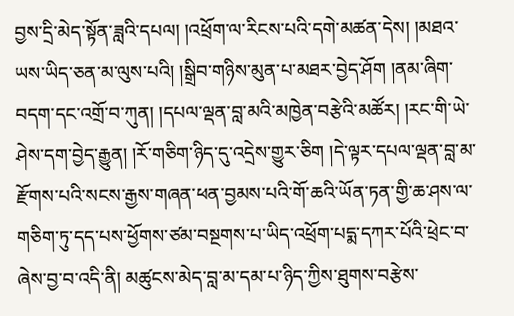བྱས་དྲི་མེད་སྟོན་ཟླའི་དཔལ། །འཕྲོག་ལ་རིངས་པའི་དགེ་མཚན་དེས། །མཐའ་ཡས་ཡིད་ཅན་མ་ལུས་པའི། །སྒྲིབ་གཉིས་མུན་པ་མཐར་བྱེད་ཤོག །ནམ་ཞིག་བདག་དང་འགྲོ་བ་ཀུན། །དཔལ་ལྡན་བླ་མའི་མཁྱེན་བརྩེའི་མཚོར། །རང་གི་ཡེ་ཤེས་དག་བྱེད་རྒྱུན། །རོ་གཅིག་ཉིད་དུ་འདྲེས་གྱུར་ཅིག །དེ་ལྟར་དཔལ་ལྡན་བླ་མ་རྫོགས་པའི་སངས་རྒྱས་གཞན་ཕན་བྱམས་པའི་གོ་ཆའི་ཡོན་ཏན་གྱི་ཆ་ཤས་ལ་གཅིག་ཏུ་དད་པས་ཕྱོགས་ཙམ་བསྔགས་པ་ཡིད་འཕྲོག་པདྨ་དཀར་པོའི་ཕྲེང་བ་ཞེས་བྱ་བ་འདི་ནི། མཚུངས་མེད་བླ་མ་དམ་པ་ཉིད་ཀྱིས་ཐུགས་བརྩེས་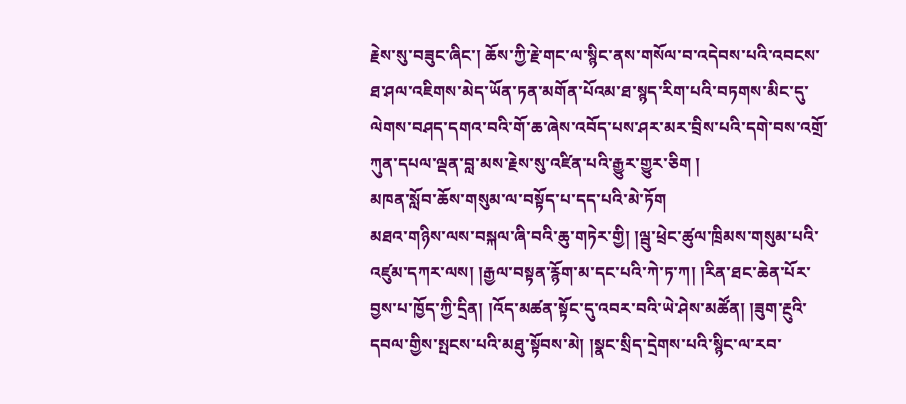རྗེས་སུ་བཟུང་ཞིང་། ཆོས་ཀྱི་རྗེ་གང་ལ་སྙིང་ནས་གསོལ་བ་འདེབས་པའི་འབངས་ཐ་ཤལ་འཇིགས་མེད་ཡོན་ཏན་མགོན་པོའམ་ཐ་སྙད་རིག་པའི་བཏགས་མིང་དུ་ལེགས་བཤད་དགའ་བའི་གོ་ཆ་ཞེས་འབོད་པས་ཤར་མར་བྲིས་པའི་དགེ་བས་འགྲོ་ཀུན་དཔལ་ལྡན་བླ་མས་རྗེས་སུ་འཛིན་པའི་རྒྱུར་གྱུར་ཅིག །
མཁན་སློབ་ཆོས་གསུམ་ལ་བསྟོད་པ་དད་པའི་མེ་ཏོག
མཐའ་གཉིས་ལས་བསྐལ་ཞི་བའི་ཆུ་གཏེར་གྱི། །ལྦུ་ཕྲེང་ཚུལ་ཁྲིམས་གསུམ་པའི་འཛུམ་དཀར་ལས། །རྒྱལ་བསྟན་རྙོག་མ་དང་པའི་ཀེ་ཏ་ཀ། །རིན་ཐང་ཆེན་པོར་བྱས་པ་ཁྱོད་ཀྱི་དྲིན། །འོད་མཚན་སྟོང་དུ་འབར་བའི་ཡེ་ཤེས་མཚོན། །ཟུག་རྔུའི་དབལ་གྱིས་སྤངས་པའི་མཐུ་སྟོབས་མེ། །སྣང་སྲིད་དྲེགས་པའི་སྙིང་ལ་རབ་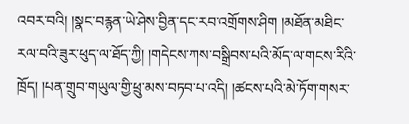འབར་བའི། །སྣང་བརྙན་ཡེ་ཤེས་བྱིན་དང་རབ་འགྲོགས་ཤིག །མཐོན་མཐིང་རལ་བའི་ཟུར་ཕུད་ལ་ཐོད་ཀྱི། །གདེངས་ཀས་བསྒྲིབས་པའི་མོད་ལ་གངས་རིའི་ཁྲོད། །པན་གྲུབ་གཡུལ་གྱི་ཕྲུ་མས་བཏབ་པ་འདི། །ཚངས་པའི་མེ་ཏོག་གསར་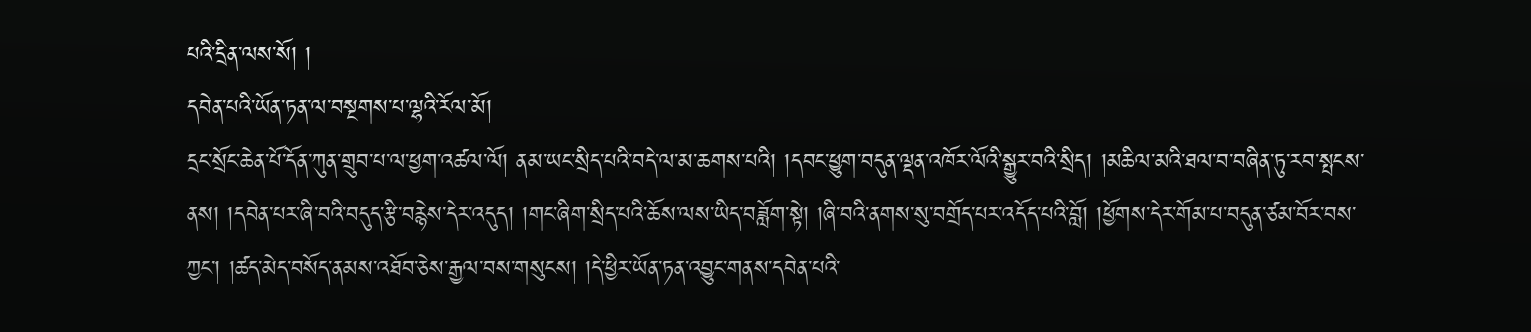པའི་དྲིན་ལས་སོ། །
དབེན་པའི་ཡོན་ཏན་ལ་བསྔགས་པ་ལྷའི་རོལ་མོ།
དྲང་སྲོང་ཆེན་པོ་དོན་ཀུན་གྲུབ་པ་ལ་ཕྱག་འཚལ་ལོ། ནམ་ཡང་སྲིད་པའི་བདེ་ལ་མ་ཆགས་པའི། །དབང་ཕྱུག་བདུན་ལྡན་འཁོར་ལོའི་སྒྱུར་བའི་སྲིད། །མཆིལ་མའི་ཐལ་བ་བཞིན་ཏུ་རབ་སྤངས་ནས། །དབེན་པར་ཞི་བའི་བདུད་རྩི་བརྙེས་དེར་འདུད། །གང་ཞིག་སྲིད་པའི་ཆོས་ལས་ཡིད་བཟློག་སྟེ། །ཞི་བའི་ནགས་སུ་བགྲོད་པར་འདོད་པའི་བློ། །ཕྱོགས་དེར་གོམ་པ་བདུན་ཙམ་བོར་བས་ཀྱང་། །ཚད་མེད་བསོད་ནམས་འཐོབ་ཅེས་རྒྱལ་བས་གསུངས། །དེ་ཕྱིར་ཡོན་ཏན་འབྱུང་གནས་དབེན་པའི་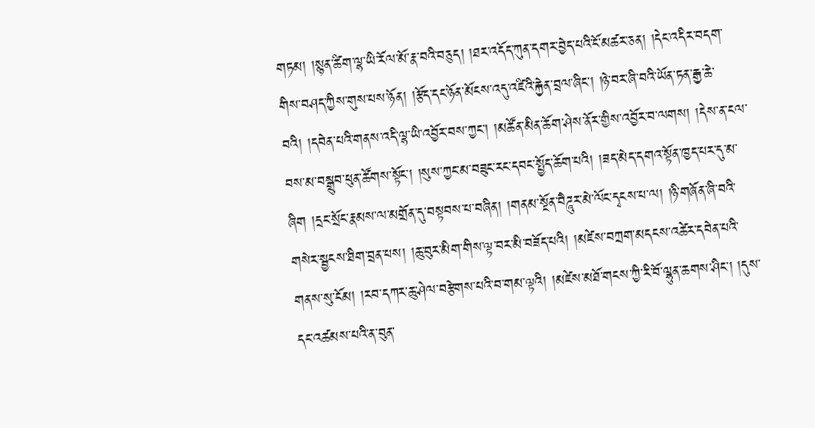གཏམ། །སྙན་ཚིག་ལྷ་ཡི་རོལ་མོ་རྣ་བའི་བཅུད། །ཐར་འདོད་ཀུན་དགར་བྱེད་པའི་ངོ་མཚར་ཅན། །དེང་འདིར་བདག་གིས་བཤད་ཀྱིས་གུས་པས་ཉོན། །རྩོད་དང་ཉོན་མོངས་འདུ་འཛིའི་རྐྱེན་བྲལ་ཞིང་། །ཉེ་བར་ཞི་བའི་ཡོན་ཏན་རྒྱ་ཆེ་བའི། །དབེན་པའི་གནས་འདི་ལྷ་ཡི་འབྱོར་བས་ཀྱང་། །མཚོན་མིན་ཆོག་ཤེས་ནོར་གྱིས་འབྱོར་བ་ལགས། །དེས་ན་ངལ་བས་མ་བསྒྲུབ་ཕུན་ཚོགས་སྟོང་། །སུས་ཀྱང་མ་བཟུང་རང་དབང་སྤྱོད་ཆོག་པའི། །ཟད་མེད་དགའ་སྟོན་ཁྱད་པར་དུ་མ་ཞིག །དྲང་སྲོང་རྣམས་ལ་མགྲོན་དུ་བསྟབས་པ་བཞིན། །གནམ་སྔོན་བཻཌཱུར་མེ་ལོང་དྭངས་པ་ལ། །ཉི་གཞོན་ཞི་བའི་གསེར་སྦྱངས་ཐིག་བྲན་པས། །ཆུ་བུར་མིག་གིས་ལྟ་བར་མི་བཟོད་པའི། །མཛེས་བཀྲག་མདངས་འཚེར་དབེན་པའི་གནས་སུ་ངོམ། །རབ་དཀར་ཆུ་ཤེལ་བརྩེགས་པའི་བ་གམ་ལྟའི། །མཛེས་མཐོ་གངས་ཀྱི་རི་བོ་ལྷུན་ཆགས་ཤིང་། །དུས་དང་འཚམས་པའི་ན་བུན་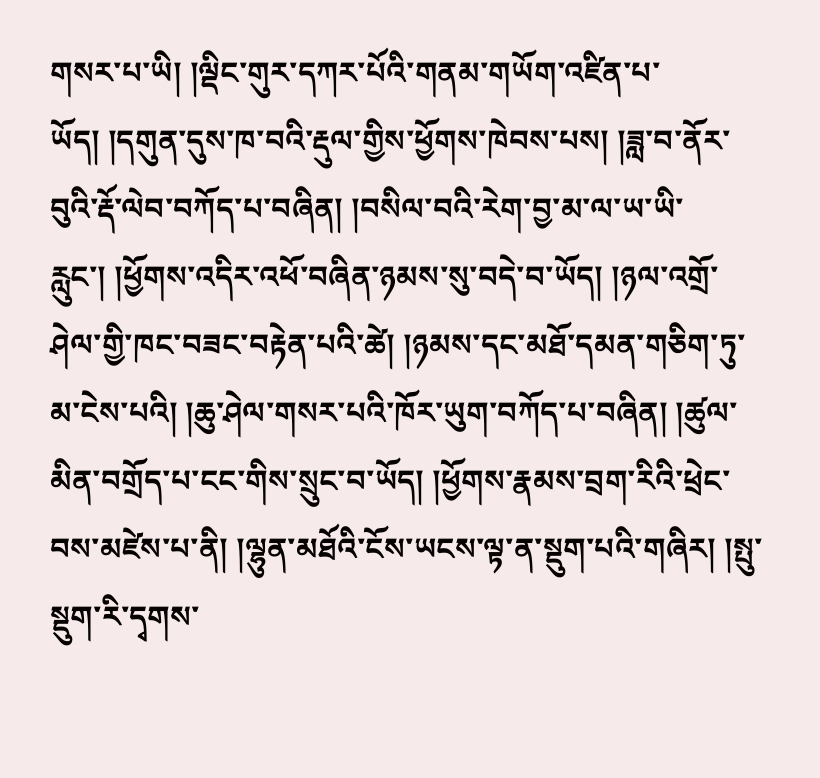གསར་པ་ཡི། །ལྡིང་གུར་དཀར་པོའི་གནམ་གཡོག་འཛིན་པ་ཡོད། །དགུན་དུས་ཁ་བའི་རྡུལ་གྱིས་ཕྱོགས་ཁེབས་པས། །ཟླ་བ་ནོར་བུའི་རྡོ་ལེབ་བཀོད་པ་བཞིན། །བསིལ་བའི་རེག་བྱ་མ་ལ་ཡ་ཡི་རླུང་། །ཕྱོགས་འདིར་འཕོ་བཞིན་ཉམས་སུ་བདེ་བ་ཡོད། །ཉལ་འགྲོ་ཤེལ་གྱི་ཁང་བཟང་བརྟེན་པའི་ཚེ། །ཉམས་དང་མཐོ་དམན་གཅིག་ཏུ་མ་ངེས་པའི། །ཆུ་ཤེལ་གསར་པའི་ཁོར་ཡུག་བཀོད་པ་བཞིན། །ཚུལ་མིན་བགྲོད་པ་ངང་གིས་སྲུང་བ་ཡོད། །ཕྱོགས་རྣམས་བྲག་རིའི་ཕྲེང་བས་མཛེས་པ་ནི། །ལྷུན་མཐོའི་ངོས་ཡངས་ལྟ་ན་སྡུག་པའི་གཞིར། །སྤུ་སྡུག་རི་དྭགས་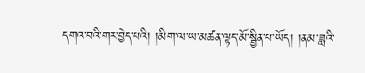དགའ་བའི་གར་བྱེད་པའི། །མིག་ལ་ཡ་མཚན་ལྟད་མོ་སྦྱིན་པ་ཡོད། །ནམ་ཟླའི་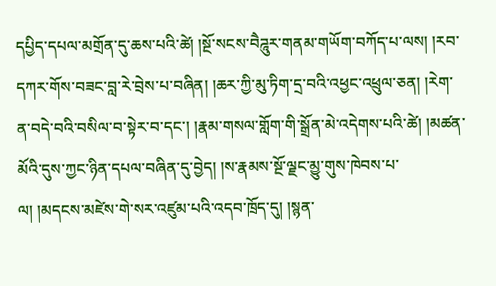དཔྱིད་དཔལ་མགྲོན་དུ་ཆས་པའི་ཚེ། །སྔོ་སངས་བཻཌཱུར་གནམ་གཡོག་བཀོད་པ་ལས། །རབ་དཀར་གོས་བཟང་བླ་རེ་བྲེས་པ་བཞིན། །ཆར་ཀྱི་མུ་ཏིག་དྲ་བའི་འཕྱང་འཕྲུལ་ཅན། །རེག་ན་བདེ་བའི་བསིལ་བ་སྟེར་བ་དང་། །རྣམ་གསལ་གློག་གི་སྒྲོན་མེ་འདེགས་པའི་ཚེ། །མཚན་མོའི་དུས་ཀྱང་ཉིན་དཔལ་བཞིན་དུ་བྱེད། །ས་རྣམས་སྔོ་ལྗང་མྱུ་གུས་ཁེབས་པ་ལ། །མདངས་མཛེས་གེ་སར་འཛུམ་པའི་འདབ་ཁྲོད་དུ། །སྙན་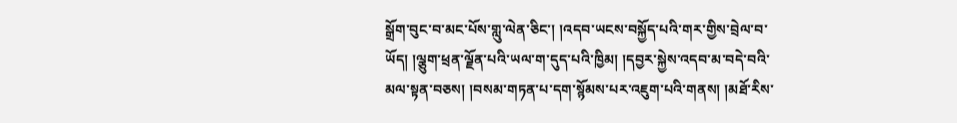སྒྲོག་བུང་བ་མང་པོས་གླུ་ལེན་ཅིང་། །འདབ་ཡངས་བསྐྱོད་པའི་གར་གྱིས་བྲེལ་བ་ཡོད། །ལྕུག་ཕྲན་ལྗོན་པའི་ཡལ་ག་དུད་པའི་ཁྱིམ། །དབྱར་སྐྱེས་འདབ་མ་བདེ་བའི་མལ་སྟན་བཅས། །བསམ་གཏན་པ་དག་སྙོམས་པར་འཇུག་པའི་གནས། །མཐོ་རིས་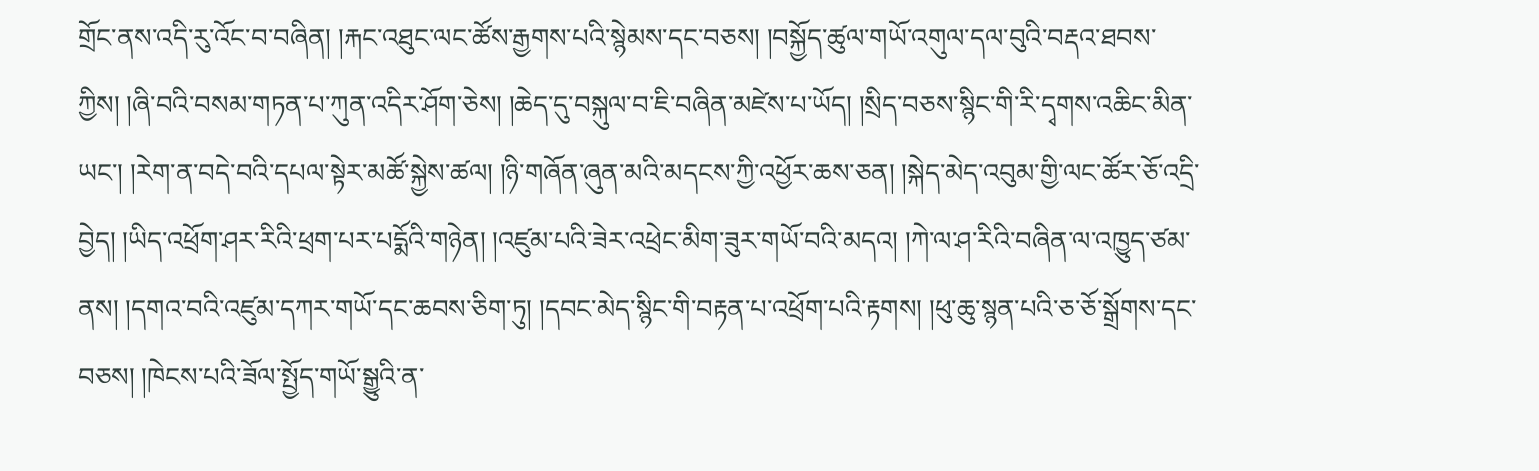གྲོང་ནས་འདི་རུ་འོང་བ་བཞིན། །རྐང་འཐུང་ལང་ཚོས་རྒྱགས་པའི་སྙེམས་དང་བཅས། །བསྐྱོད་ཚུལ་གཡོ་འགུལ་དལ་བུའི་བརྡའ་ཐབས་ཀྱིས། །ཞི་བའི་བསམ་གཏན་པ་ཀུན་འདིར་ཤོག་ཅེས། །ཆེད་དུ་བསྐུལ་བ་ཇི་བཞིན་མཛེས་པ་ཡོད། །སྲིད་བཅས་སྙིང་གི་རི་དྭགས་འཆིང་མིན་ཡང་། །རེག་ན་བདེ་བའི་དཔལ་སྟེར་མཚོ་སྐྱེས་ཚལ། །ཉི་གཞོན་ཞུན་མའི་མདངས་ཀྱི་འཕྱོར་ཆས་ཅན། །སྐེད་མེད་འབུམ་གྱི་ལང་ཚོར་ཅོ་འདྲི་བྱེད། །ཡིད་འཕྲོག་ཤར་རིའི་ཕྲག་པར་པདྨོའི་གཉེན། །འཛུམ་པའི་ཟེར་འཕྲེང་མིག་ཟུར་གཡོ་བའི་མདའ། །ཀེ་ལ་ཤ་རིའི་བཞིན་ལ་འཁྱུད་ཙམ་ནས། །དགའ་བའི་འཛུམ་དཀར་གཡོ་དང་ཆབས་ཅིག་ཏུ། །དབང་མེད་སྙིང་གི་བརྟན་པ་འཕྲོག་པའི་རྟགས། །ཕུ་ཆུ་སྙན་པའི་ཅ་ཅོ་སྒྲོགས་དང་བཅས། །ཁེངས་པའི་ཟོལ་སྤྱོད་གཡོ་སྒྱུའི་ན་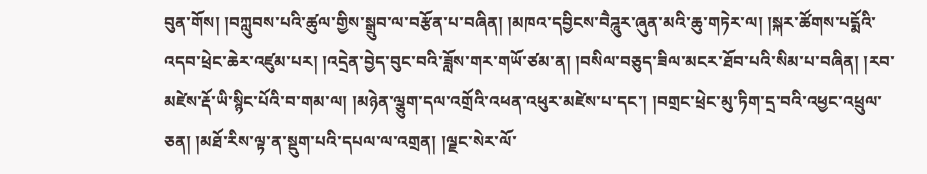བུན་གོས། །བཀླུབས་པའི་ཚུལ་གྱིས་སྒྲུབ་ལ་བརྩོན་པ་བཞིན། །མཁའ་དབྱིངས་བཻཌཱུར་ཞུན་མའི་ཆུ་གཏེར་ལ། །སྐར་ཚོགས་པདྨོའི་འདབ་ཕྲེང་ཆེར་འཛུམ་པར། །འདྲེན་བྱེད་བུང་བའི་ཟློས་གར་གཡོ་ཙམ་ན། །བསིལ་བཅུད་ཟིལ་མངར་ཐོབ་པའི་སིམ་པ་བཞིན། །རབ་མཛེས་རྡོ་ཡི་སྙིང་པོའི་བ་གམ་ལ། །མཉེན་ལྕུག་དལ་འགྲོའི་འཕན་འཕུར་མཛེས་པ་དང་། །བགྲང་ཕྲེང་མུ་ཏིག་དྲ་བའི་འཕྱང་འཕྲུལ་ཅན། །མཐོ་རིས་ལྟ་ན་སྡུག་པའི་དཔལ་ལ་འགྲན། །ལྗང་སེར་ལོ་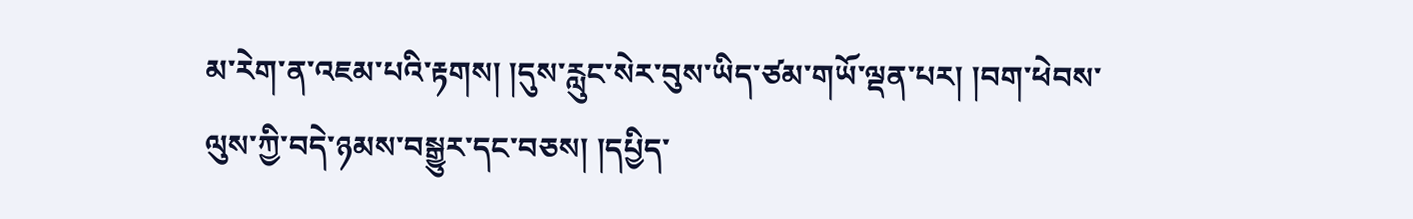མ་རེག་ན་འཇམ་པའི་རྟགས། །དུས་རླུང་སེར་བུས་ཡིད་ཙམ་གཡོ་ལྡན་པར། །བག་ཕེབས་ལུས་ཀྱི་བདེ་ཉམས་བསྒྱུར་དང་བཅས། །དཔྱིད་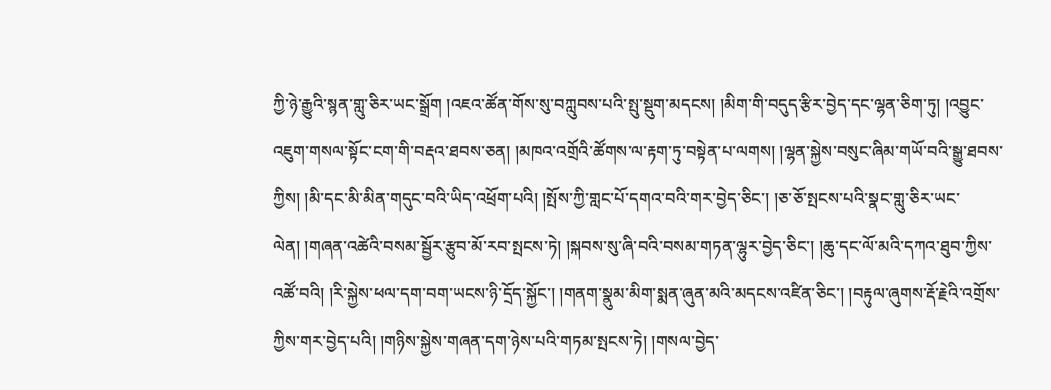ཀྱི་ཉེ་རྒྱུའི་སྙན་གླུ་ཅིར་ཡང་སྒྲོག །འཇའ་ཚོན་གོས་སུ་བཀླུབས་པའི་སྤུ་སྡུག་མདངས། །མིག་གི་བདུད་རྩིར་བྱེད་དང་ལྷན་ཅིག་ཏུ། །འབྱུང་འཇུག་གསལ་སྟོང་ངག་གི་བརྡའ་ཐབས་ཅན། །མཁའ་འགྲོའི་ཚོགས་ལ་རྟག་ཏུ་བསྟེན་པ་ལགས། །ལྷན་སྐྱེས་བསུང་ཞིམ་གཡོ་བའི་སྒྱུ་ཐབས་ཀྱིས། །མི་དང་མི་མིན་གདུང་བའི་ཡིད་འཕྲོག་པའི། །སྤོས་ཀྱི་གླང་པོ་དགའ་བའི་གར་བྱེད་ཅིང་། །ཅ་ཅོ་སྤངས་པའི་སྣང་གླུ་ཅིར་ཡང་ལེན། །གཞན་འཚེའི་བསམ་སྦྱོར་རྩུབ་མོ་རབ་སྤངས་ཏེ། །སྐབས་སུ་ཞི་བའི་བསམ་གཏན་ལྷུར་བྱེད་ཅིང་། །ཆུ་དང་ལོ་མའི་དཀའ་ཐུབ་ཀྱིས་འཚོ་བའི། །རི་སྐྱེས་ཕལ་དག་བག་ཡངས་ཉི་དྲོད་སྐྱོང་། །གནག་སྣུམ་མིག་སྨན་ཞུན་མའི་མདངས་འཛིན་ཅིང་། །བརྟུལ་ཞུགས་རྡོ་རྗེའི་འགྲོས་ཀྱིས་གར་བྱེད་པའི། །གཉིས་སྐྱེས་གཞན་དག་ཉེས་པའི་གཏམ་སྤངས་ཏེ། །གསལ་བྱེད་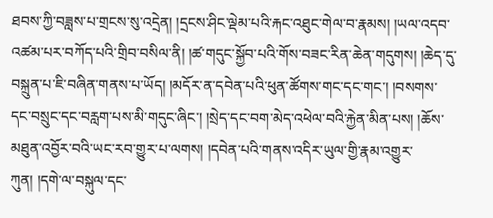ཐབས་ཀྱི་བཟླས་པ་གྲངས་སུ་འདྲེན། །དྲངས་ཤིང་ལྡེམ་པའི་རྐང་འཐུང་གེལ་བ་རྣམས། །ཡལ་འདབ་འཚམ་པར་བཀོད་པའི་གྲིབ་བསིལ་ནི། །ཚ་གདུང་སྐྱོབ་པའི་གོས་བཟང་རིན་ཆེན་གདུགས། །ཆེད་དུ་བསྐྲུན་པ་ཇི་བཞིན་གནས་པ་ཡོད། །མདོར་ན་དབེན་པའི་ཕུན་ཚོགས་གང་དང་གང་། །བསགས་དང་བསྲུང་དང་བརླག་པས་མི་གདུང་ཞིང་། །སྲེད་དང་བག་མེད་འཕེལ་བའི་རྐྱེན་མིན་པས། །ཆོས་མཐུན་འབྱོར་བའི་ཡང་རབ་གྱུར་པ་ལགས། །དབེན་པའི་གནས་འདིར་ཡུལ་གྱི་རྣམ་འགྱུར་ཀུན། །དགེ་ལ་བསྐུལ་དང་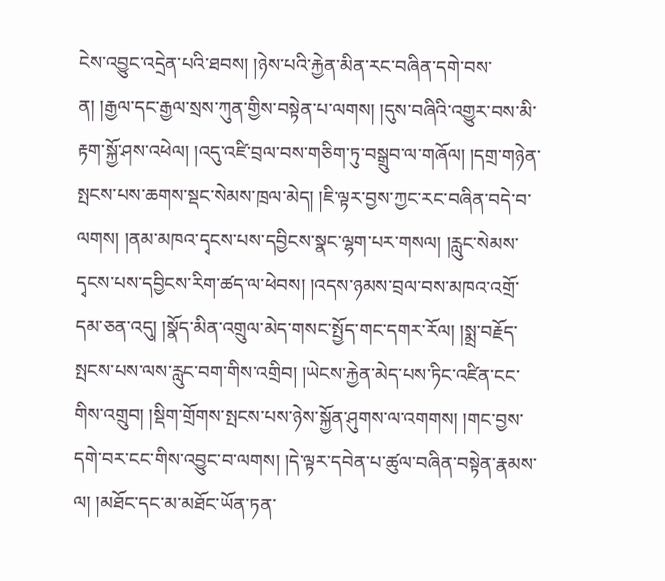ངེས་འབྱུང་འདྲེན་པའི་ཐབས། །ཉེས་པའི་རྐྱེན་མིན་རང་བཞིན་དགེ་བས་ན། །རྒྱལ་དང་རྒྱལ་སྲས་ཀུན་གྱིས་བསྟེན་པ་ལགས། །དུས་བཞིའི་འགྱུར་བས་མི་རྟག་སྐྱོ་ཤས་འཕེལ། །འདུ་འཛི་བྲལ་བས་གཅིག་ཏུ་བསྒྲུབ་ལ་གཞོལ། །དགྲ་གཉེན་སྤངས་པས་ཆགས་སྡང་སེམས་ཁྲལ་མེད། །ཇི་ལྟར་བྱས་ཀྱང་རང་བཞིན་བདེ་བ་ལགས། །ནམ་མཁའ་དྭངས་པས་དབྱིངས་སྣང་ལྷག་པར་གསལ། །རླུང་སེམས་དྭངས་པས་དབྱིངས་རིག་ཚད་ལ་ཕེབས། །འདས་ཉམས་བྲལ་བས་མཁའ་འགྲོ་དམ་ཅན་འདུ། །སྣོད་མིན་འགྲུལ་མེད་གསང་སྤྱོད་གང་དགར་རོལ། །སྨྲ་བརྗོད་སྤངས་པས་ལས་རླུང་བག་གིས་འགྲིབ། །ཡེངས་རྐྱེན་མེད་པས་ཏིང་འཛིན་ངང་གིས་འགྲུབ། །སྡིག་གྲོགས་སྤངས་པས་ཉེས་སྐྱོན་ཤུགས་ལ་འགགས། །གང་བྱས་དགེ་བར་ངང་གིས་འབྱུང་བ་ལགས། །དེ་ལྟར་དབེན་པ་ཚུལ་བཞིན་བསྟེན་རྣམས་ལ། །མཐོང་དང་མ་མཐོང་ཡོན་ཏན་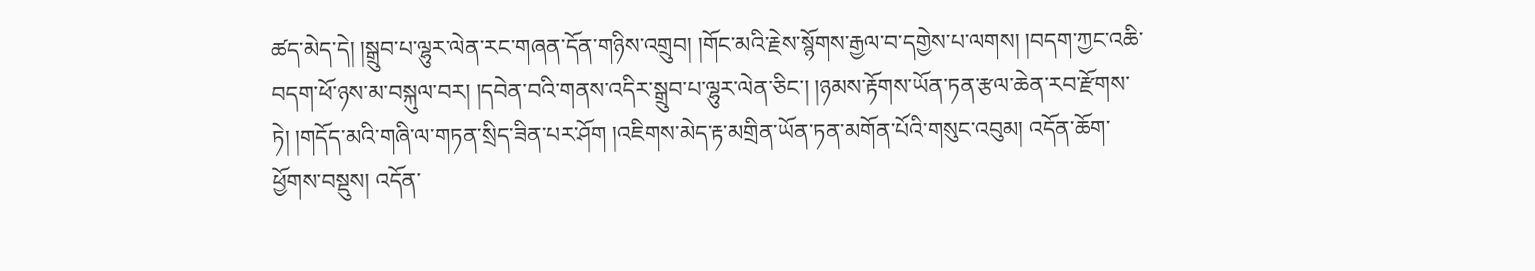ཚད་མེད་དེ། །སྒྲུབ་པ་ལྷུར་ལེན་རང་གཞན་དོན་གཉིས་འགྲུབ། །གོང་མའི་རྗེས་སྙོགས་རྒྱལ་བ་དགྱེས་པ་ལགས། །བདག་ཀྱང་འཆི་བདག་ཕོ་ཉས་མ་བསྐུལ་བར། །དབེན་བའི་གནས་འདིར་སྒྲུབ་པ་ལྷུར་ལེན་ཅིང་། །ཉམས་རྟོགས་ཡོན་ཏན་རྩལ་ཆེན་རབ་རྫོགས་ཏེ། །གདོད་མའི་གཞི་ལ་གཏན་སྲིད་ཟིན་པར་ཤོག །འཇིགས་མེད་རྟ་མགྲིན་ཡོན་ཏན་མགོན་པོའི་གསུང་འབུམ། འདོན་ཆོག་ཕྱོགས་བསྡུས། འདོན་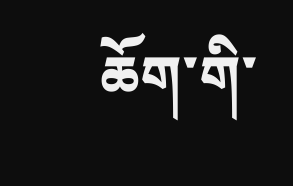ཆོག་གི་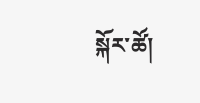སྐོར་ཚོ།